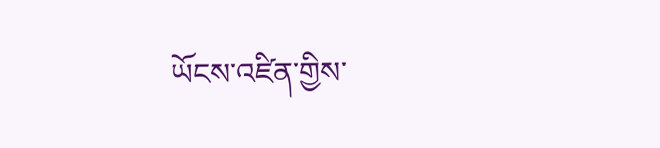ཡོངས་འཛིན་གྱིས་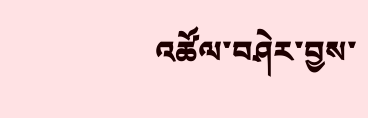འཚོལ་བཤེར་བྱས་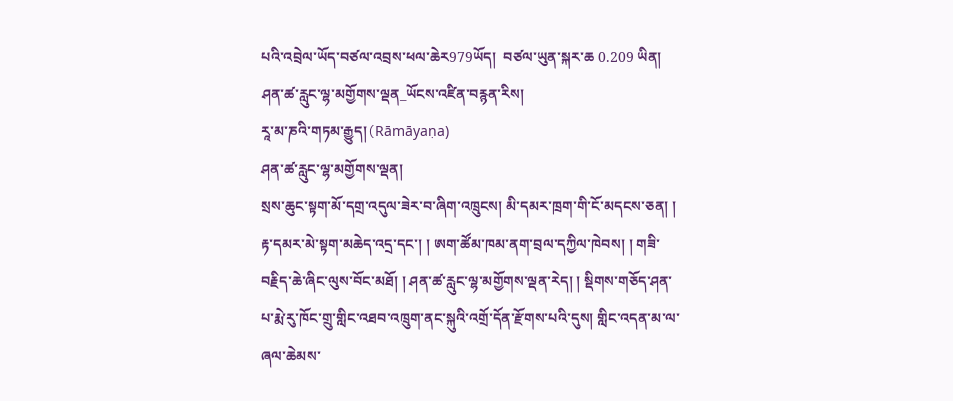པའི་འབྲེལ་ཡོད་བཙལ་འབྲས་ཕལ་ཆེར979ཡོད།  བཙལ་ཡུན་སྐར་ཆ 0.209 ཡིན།
ཤན་ཚ་རླུང་ལྷ་མགྱོགས་ལྡན_ཡོངས་འཛིན་བརྙན་རིས།
རཱ་མ་ཎའི་གཏམ་རྒྱུད།(Rāmāyaṇa)
ཤན་ཚ་རླུང་ལྷ་མགྱོགས་ལྡན།
སྲས་ཆུང་སྟག་མོ་དགྲ་འདུལ་ཟེར་བ་ཞིག་འཁྲུངས། མི་དམར་ཁྲག་གི་ངོ་མདངས་ཅན། ། རྟ་དམར་མེ་སྟག་མཆེད་འདྲ་དང་། ། ཨག་ཚོམ་ཁམ་ནག་བྲལ་དཀྱིལ་ཁེབས། ། གཟི་བརྗིད་ཆེ་ཞིང་ལུས་བོང་མཐོ། ། ཤན་ཚ་རླུང་ལྷ་མགྱོགས་ལྡན་རེད། ། སྡིགས་གཅོད་ཤན་པ་རྨེ་རུ་ཁོང་གྲུ་གླིང་འཐབ་འཁྲུག་ནང་སྐུའི་འགྲོ་དོན་རྫོགས་པའི་དུས། གླིང་འདན་མ་ལ་ཞལ་ཆེམས་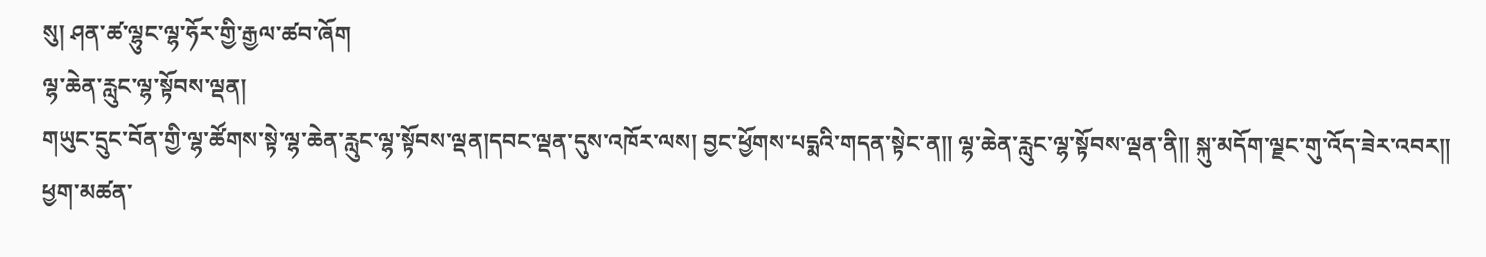སུ། ཤན་ཚ་ལྷུང་ལྷ་ཧོར་གྱི་རྒྱལ་ཚབ་ཞོག
ལྷ་ཆེན་རླུང་ལྷ་སྟོབས་ལྡན།
གཡུང་དྲུང་བོན་གྱི་ལྷ་ཚོགས་སྟེ་ལྷ་ཆེན་རླུང་ལྷ་སྟོབས་ལྡན།དབང་ལྡན་དུས་འཁོར་ལས། བྱང་ཕྱོགས་པདྨའི་གདན་སྟེང་ན༎ ལྷ་ཆེན་རླུང་ལྷ་སྟོབས་ལྡན་ནི༎ སྐུ་མདོག་ལྗང་གུ་འོད་ཟེར་འབར༎ ཕྱག་མཚན་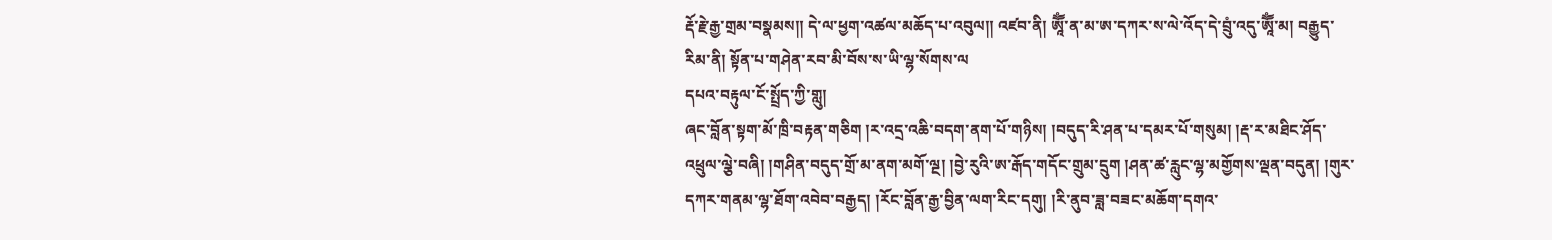རྡོ་རྗེ་རྒྱ་གྲམ་བསྣམས༎ དེ་ལ་ཕྱག་འཚལ་མཆོད་པ་འབུལ༎ འཛབ་ནི། ཨཱཽཾ་ན་མ་ཨ་དཀར་ས་ལེ་འོད་དེ་བྲུཾ་འདུ་ཨཱཽཾ་མ། བརྒྱུད་རིམ་ནི། སྟོན་པ་གཤེན་རབ་མི་བོས་ས་ཡི་ལྷ་སོགས་ལ
དཔའ་བརྟུལ་ངོ་སྤྲོད་ཀྱི་གླུ།
ཞང་བློན་སྟག་མོ་ཁྲི་བརྟན་གཅིག །ར་འདྲ་འཆི་བདག་ནག་པོ་གཉིས། །བདུད་རི་ཤན་པ་དམར་པོ་གསུམ། །རྡ་ར་མཐིང་ཤོད་འཕྲུལ་ལྕེ་བཞི། །གཤིན་བདུད་གྲོ་མ་ནག་མགོ་ལྔ། །བྱེ་རུའི་ཨ་རྒོད་གདོང་གྲུམ་དྲུག །ཤན་ཚ་རླུང་ལྷ་མགྱོགས་ལྡན་བདུན། །གུར་དཀར་གནམ་ལྷ་ཐོག་འབེབ་བརྒྱད། །རོང་བློན་རྒྱ་བྱིན་ལག་རིང་དགུ། །རི་ནུབ་ཟླ་བཟང་མཆོག་དགའ་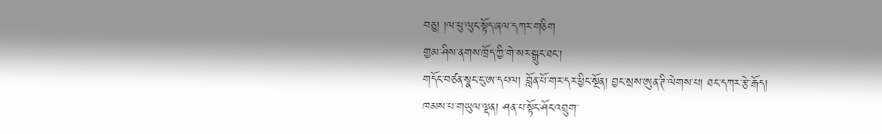བཅུ། །ལ་ཕུ་ལུང་སྟོད་ཞལ་དཀར་གཅིག
གྱམ་ཤིས་ནགས་ཁྲོད་ཀྱི་གེ་སར་སྒྲུང་ཐང་།
གདོང་བཙན་སྣང་ངུ་ཨ་དཔལ། བློན་པོ་གར་དར་ཕྱིང་སྔོན། བྱང་སྲས་ཨུན་ཊི་ལེགས་པ། ཐང་དཀར་རྩེ་རྒོད། ཁམས་པ་གཡུལ་ལྡན། ཤན་པ་སྟོང་ཤོང་འབྲུག་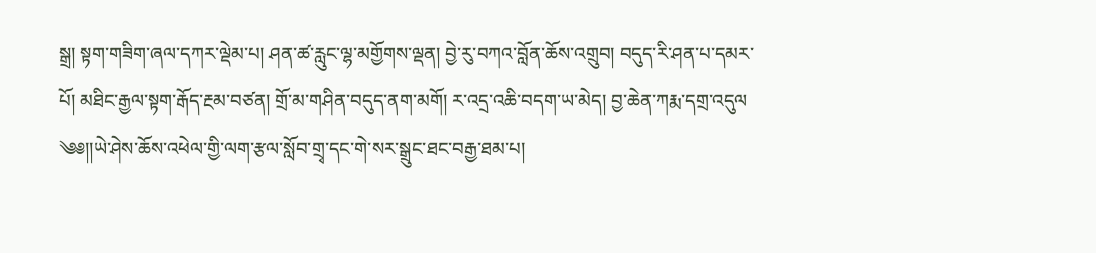སྒྲ། སྟག་གཟིག་ཞལ་དཀར་ལྡེམ་པ། ཤན་ཚ་རླུང་ལྷ་མགྱོགས་ལྡན། བྱེ་རུ་བཀའ་བློན་ཆོས་འགྲུབ། བདུད་རི་ཤན་པ་དམར་པོ། མཐིང་རྒྱལ་སྟག་རྒོད་རྔམ་བཙན། གྲོ་མ་གཤིན་བདུད་ནག་མགོ། ར་འདྲ་འཆི་བདག་ཡ་མེད། བྱ་ཆེན་ཀརྨ་དགྲ་འདུལ
༄༅།།ཡེ་ཤེས་ཆོས་འཕེལ་གྱི་ལག་རྩལ་སློབ་གྲྭ་དང་གེ་སར་སྒྲུང་ཐང་བརྒྱ་ཐམ་པ།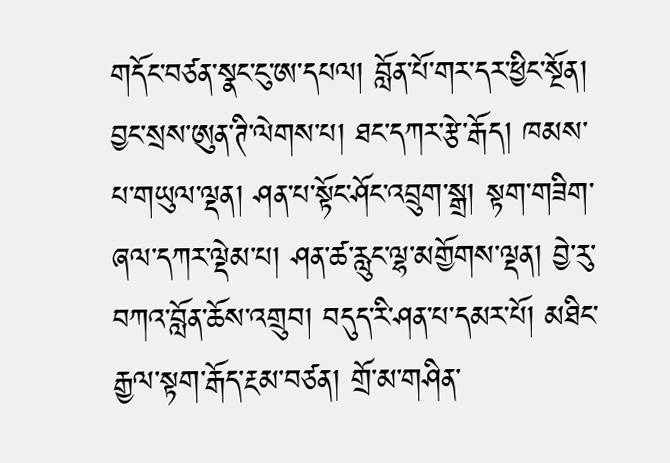གདོང་བཙན་སྣང་ངུ་ཨ་དཔལ། བློན་པོ་གར་དར་ཕྱིང་སྔོན། བྱང་སྲས་ཨུན་ཊི་ལེགས་པ། ཐང་དཀར་རྩེ་རྒོད། ཁམས་པ་གཡུལ་ལྡན། ཤན་པ་སྟོང་ཤོང་འབྲུག་སྒྲ། སྟག་གཟིག་ཞལ་དཀར་ལྡེམ་པ། ཤན་ཚ་རླུང་ལྷ་མགྱོགས་ལྡན། བྱེ་རུ་བཀའ་བློན་ཆོས་འགྲུབ། བདུད་རི་ཤན་པ་དམར་པོ། མཐིང་རྒྱལ་སྟག་རྒོད་རྔམ་བཙན། གྲོ་མ་གཤིན་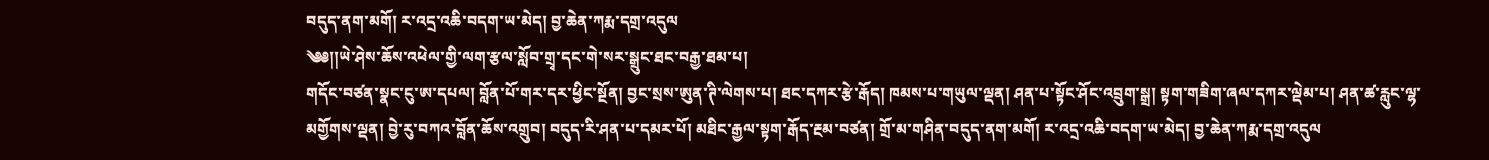བདུད་ནག་མགོ། ར་འདྲ་འཆི་བདག་ཡ་མེད། བྱ་ཆེན་ཀརྨ་དགྲ་འདུལ
༄༅།།ཡེ་ཤེས་ཆོས་འཕེལ་གྱི་ལག་རྩལ་སློབ་གྲྭ་དང་གེ་སར་སྒྲུང་ཐང་བརྒྱ་ཐམ་པ།
གདོང་བཙན་སྣང་ངུ་ཨ་དཔལ། བློན་པོ་གར་དར་ཕྱིང་སྔོན། བྱང་སྲས་ཨུན་ཊི་ལེགས་པ། ཐང་དཀར་རྩེ་རྒོད། ཁམས་པ་གཡུལ་ལྡན། ཤན་པ་སྟོང་ཤོང་འབྲུག་སྒྲ། སྟག་གཟིག་ཞལ་དཀར་ལྡེམ་པ། ཤན་ཚ་རླུང་ལྷ་མགྱོགས་ལྡན། བྱེ་རུ་བཀའ་བློན་ཆོས་འགྲུབ། བདུད་རི་ཤན་པ་དམར་པོ། མཐིང་རྒྱལ་སྟག་རྒོད་རྔམ་བཙན། གྲོ་མ་གཤིན་བདུད་ནག་མགོ། ར་འདྲ་འཆི་བདག་ཡ་མེད། བྱ་ཆེན་ཀརྨ་དགྲ་འདུལ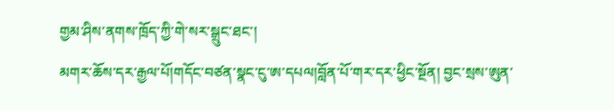གྱམ་ཤིས་ནགས་ཁྲོད་ཀྱི་གེ་སར་སྒྲུང་ཐང་།
མགར་ཆོས་དར་རྒྱལ་པོ།གདོང་བཙན་སྣང་ངུ་ཨ་དཔལ།བློན་པོ་གར་དར་ཕྱིང་སྔོན། བྱང་སྲས་ཨུན་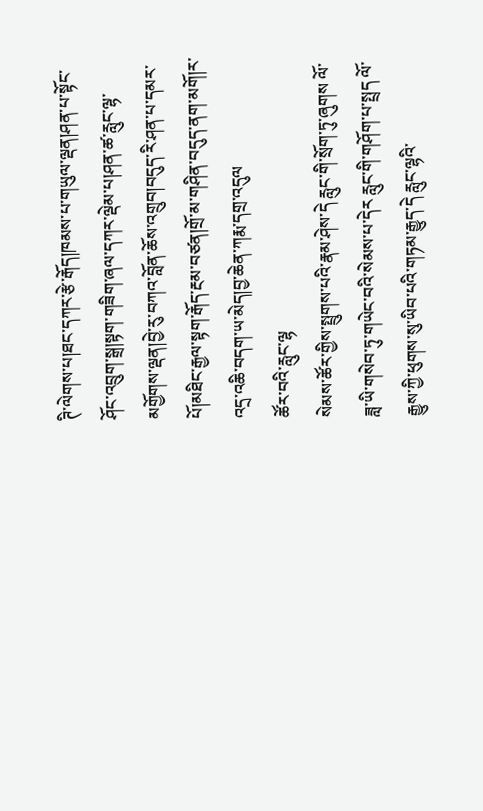ཊི་ལེགས་པ།ཐང་དཀར་རྩེ་རྒོད།ཁམས་པ་གཡུལ་ལྡན།ཤན་པ་སྟོང་ཤོང་འབྲུག་སྒྲ།སྟག་གཟིག་ཞལ་དཀར་ལྡེམ་པ།ཤན་ཚ་རླུང་ལྷ་མགྱོགས་ལྡན།བྱེ་རུ་བཀའ་བློན་ཆོས་འགྲུབ།བདུད་རི་ཤན་པ་དམར་པོ།མཐིང་རྒྱལ་སྟག་རྒོད་རྔམ་བཙན།གྲོ་མ་གཤིན་བདུད་ནག་མགོ།ར་འདྲ་འཆི་བདག་ཡ་མེད།བྱ་ཆེན་ཀརྨ་དགྲ་འདུལ
ཚོར་བའི་རླུང་ལྷ
སེམས་ཚོར་གྱིས་སྤྲུགས་པའི་རྣམ་ཤེས་དེ རླུང་གི་སྲོག་ཏུ་ཞུགས ལོ་ཟླ་ཡི་གསེབ་ཏུ་གཡེང་བའི་སེམས་པ་དེར རླུང་གི་གཤོག་པ་སྤྲད ལོ་རྒྱུས་ཀྱི་ཕུགས་སུ་ཡིབ་པའི་གཏམ་རྒྱུད་དེ རླུང་ལྷའི་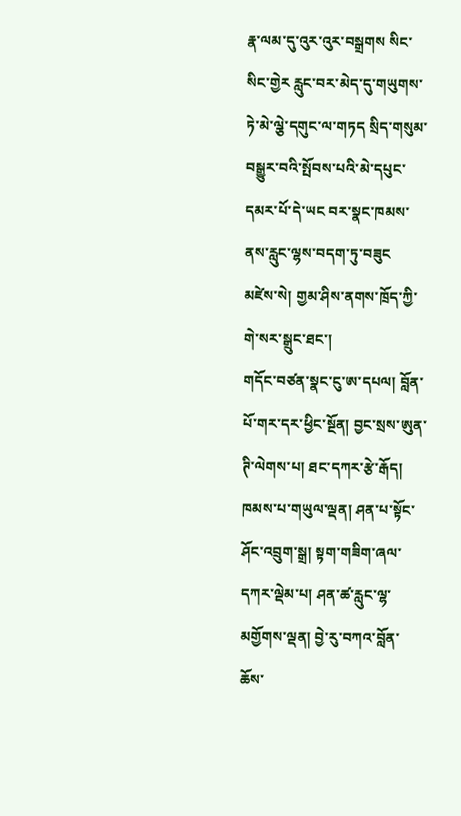རྣ་ལམ་དུ་འུར་འུར་བསྒྲགས སིང་སིང་གྱེར རླུང་བར་མེད་དུ་གཡུགས་ཏེ་མེ་ལྕེ་དགུང་ལ་གཏད སྲིད་གསུམ་བསྒྱུར་བའི་སྤོབས་པའི་མེ་དཔུང་དམར་པོ་དེ་ཡང བར་སྣང་ཁམས་ནས་རླུང་ལྷས་བདག་ཏུ་བཟུང
མཛེས་སེ། གྱམ་ཤིས་ནགས་ཁྲོད་ཀྱི་གེ་སར་སྒྲུང་ཐང་།
གདོང་བཙན་སྣང་ངུ་ཨ་དཔལ། བློན་པོ་གར་དར་ཕྱིང་སྔོན། བྱང་སྲས་ཨུན་ཊི་ལེགས་པ། ཐང་དཀར་རྩེ་རྒོད། ཁམས་པ་གཡུལ་ལྡན། ཤན་པ་སྟོང་ཤོང་འབྲུག་སྒྲ། སྟག་གཟིག་ཞལ་དཀར་ལྡེམ་པ། ཤན་ཚ་རླུང་ལྷ་མགྱོགས་ལྡན། བྱེ་རུ་བཀའ་བློན་ཆོས་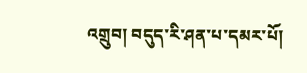འགྲུབ། བདུད་རི་ཤན་པ་དམར་པོ།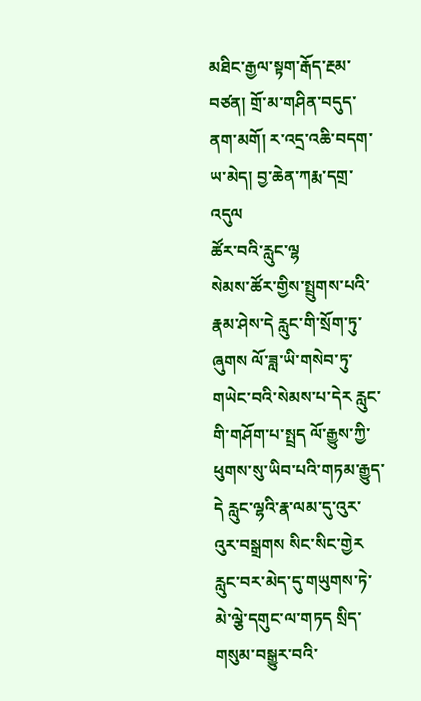མཐིང་རྒྱལ་སྟག་རྒོད་རྔམ་བཙན། གྲོ་མ་གཤིན་བདུད་ནག་མགོ། ར་འདྲ་འཆི་བདག་ཡ་མེད། བྱ་ཆེན་ཀརྨ་དགྲ་འདུལ
ཚོར་བའི་རླུང་ལྷ
སེམས་ཚོར་གྱིས་སྤྲུགས་པའི་རྣམ་ཤེས་དེ རླུང་གི་སྲོག་ཏུ་ཞུགས ལོ་ཟླ་ཡི་གསེབ་ཏུ་གཡེང་བའི་སེམས་པ་དེར རླུང་གི་གཤོག་པ་སྤྲད ལོ་རྒྱུས་ཀྱི་ཕུགས་སུ་ཡིབ་པའི་གཏམ་རྒྱུད་དེ རླུང་ལྷའི་རྣ་ལམ་དུ་འུར་འུར་བསྒྲགས སིང་སིང་གྱེར རླུང་བར་མེད་དུ་གཡུགས་ཏེ་མེ་ལྕེ་དགུང་ལ་གཏད སྲིད་གསུམ་བསྒྱུར་བའི་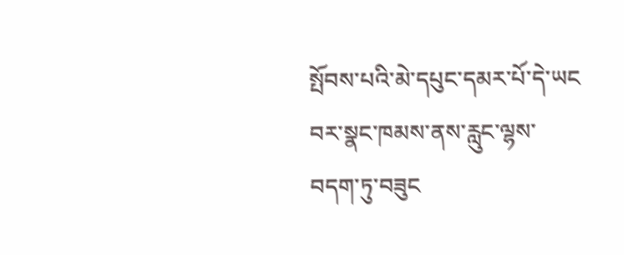སྤོབས་པའི་མེ་དཔུང་དམར་པོ་དེ་ཡང བར་སྣང་ཁམས་ནས་རླུང་ལྷས་བདག་ཏུ་བཟུང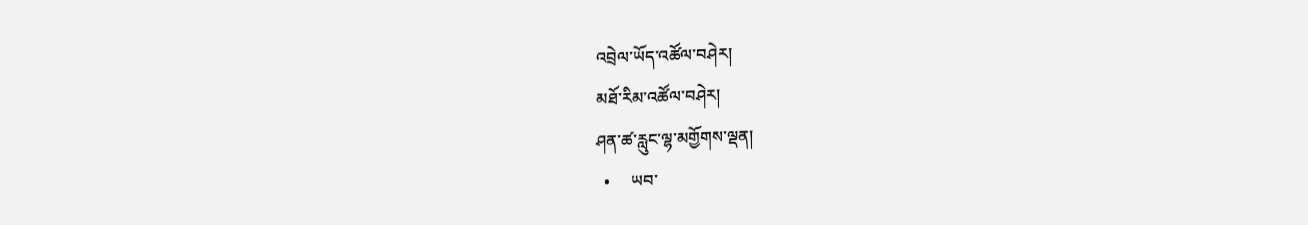འབྲེལ་ཡོད་འཚོལ་བཤེར།
མཐོ་རིམ་འཚོལ་བཤེར།
ཤན་ཚ་རླུང་ལྷ་མགྱོགས་ལྡན།
  •     ཡབ་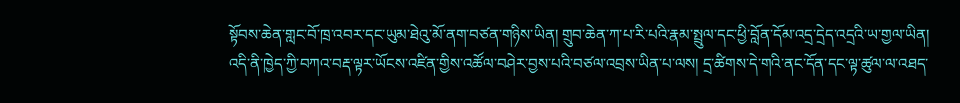སྟོབས་ཆེན་གླང་བོ་ཁྲ་འབར་དང་ཡུམ་ཐེའུ་མོ་ནག་བཙན་གཉིས་ཡིན། གྲུབ་ཆེན་ཀ་པ་རི་པའི་རྣམ་སྤྲུལ་དང་ཕྱི་བློན་དོམ་འདྲ་དྲེད་འདྲའི་ཡ་གྱལ་ཡིན།
འདི་ནི་ཁྱེད་ཀྱི་བཀའ་བརྡ་ལྟར་ཡོངས་འཛིན་གྱིས་འཚོལ་བཤེར་བྱས་པའི་བཙལ་འབྲས་ཡིན་པ་ལས། དྲ་ཚིགས་དེ་གའི་ནང་དོན་དང་ལྟ་ཚུལ་ལ་འཐད་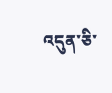འདུན་ཅི་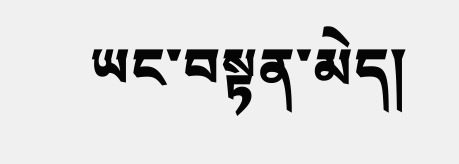ཡང་བསྟན་མེད།